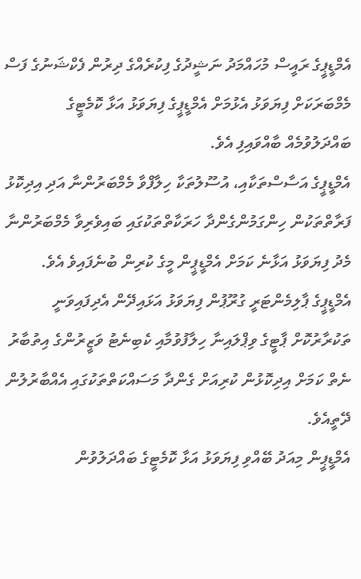އެމްޑީޕީގެ ރައީސް މުހައްމަދު ނަޝީދުގެ ފިކުރެއްގެ ދިރުން ފެކްޝަނުގެ ފަސް މެމްބަރަކަށް ފިޔަވަޅު އެޅުމަށް އެމްޑީޕީގެ ފިޔަވަޅު އަޅާ ކޮމެޓީގެ ބައްދަލުވުމެއް ބާއްވައިފި އެވެ.
އެމްޑީޕީގެ އަސާސްތަކާއި، އުސޫލުތަކާ ހިލާފްވާ މެމްބަރުންނާ އަދި އިދިކޮޅު ފަރާތްތަކުން ހިންގަމުންގެންދާ ހަރަކާތްތަކުގައި ބައިވެރިވާ މެމްބަރުންނާ މެދު ފިޔަވަޅު އަޅާނެ ކަމަށް އެމްޑީޕީން މީގެ ކުރިން ބުނެފައިވެ އެވެ.
އެމްޑީޕީގެ ޕާލިމެންޓަރީ ގުރޫޕުން ފިޔަވަޅު އަޅައިދޭން އެދިފައިވަނީ ތަކުރާރުކޮށް ޕާޓީގެ ވިޕްލައިނާ ހިލާފުވުމާއި ކެބިނެޓު ވަޒީރުންގެ އިތުބާރު ނެތް ކަމަށް އިދިކޮޅުން ކުރިއަށް ގެންދާ މަސައްކަތްތަކުގައި އެއްބާރުލުން ދޭތީއެވެ.
އެމްޑީޕީން މިއަދު ބޭއްވި ފިޔަވަޅު އަޅާ ކޮމެޓީގެ ބައްދަލުވުން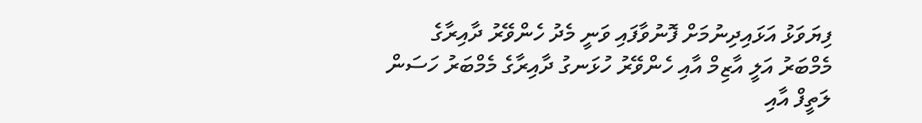ފިޔަވަޅު އަޅައިދިނުމަށް ފޮނުވާފައި ވަނީ މެދު ހެންވޭރު ދާއިރާގެ މެމްބަރު އަލީ އާޒިމް އާއި ހެންވޭރު ހުޅަނގު ދާއިރާގެ މެމްބަރު ހަސަން ލަތީފް އާއި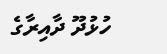ހުޅުދޫ ދާއިރާގެ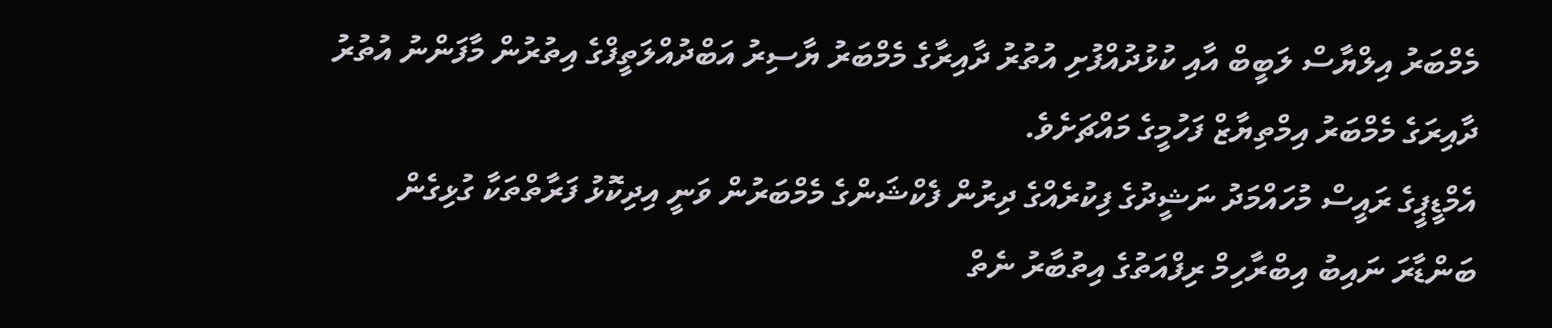މެމްބަރު އިލްޔާސް ލަބީބް އާއި ކުޅުދުއްފުށި އުތުރު ދާއިރާގެ މެމްބަރު ޔާސިރު އަބްދުއްލަތީފްގެ އިތުރުން މާފަންނު އުތުރު ދާއިރަގެ މެމްބަރު އިމްތިޔާޒް ފަހުމީގެ މައްޗަށެވެ.
އެމްޑީޕީގެ ރައީސް މުހައްމަދު ނަޝީދުގެ ފިކުރެއްގެ ދިރުން ފެކްޝަންގެ މެމްބަރުން ވަނީ އިދިކޮޅު ފަރާތްތަކާ ގުޅިގެން ބަންޑާރަ ނައިބު އިބްރާހިމް ރިފްއަތުގެ އިތުބާރު ނެތް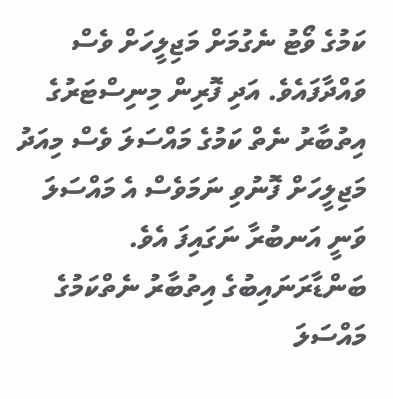ކަމުގެ ވޯޓު ނެގުމަށް މަޖިލީހަށް ވެސް ވައްދާފައެވެ. އަދި ފޮރިން މިނިސްޓަރުގެ އިތުބާރު ނެތް ކަމުގެ މައްސަލަ ވެސް މިއަދު މަޖިލީހަށް ފޮނުވި ނަމަވެސް އެ މައްސަލަ ވަނީ އަނބުރާ ނަގައިފަ އެވެ.
ބަންޑާރަނައިބުގެ އިތުބާރު ނެތްކަމުގެ މައްސަލަ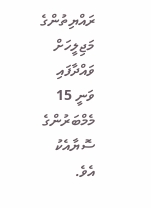ރައްޔިތުންގެ މަޖިލީހަށް ވައްދާފައި ވަނީ 15 މެމްބަރުންގެ ސޮޔާއެކު އެވެ.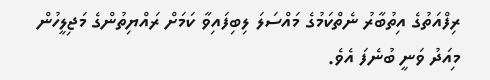ރިފްއަތުގެ އިތުބާރު ނެތްކަމުގެ މައްސަލަ ލިބިފައިވާ ކަމަށް ރައްޔިތުންގެ މަޖިލީހުން މިއަދު ވަނީ ބުނެފަ އެވެ.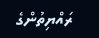ރައްޔިތުންގެ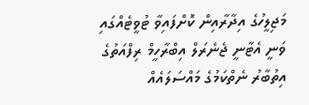މަޖިލީހުގެ އިދާރާއިން ކޮށްފައިވާ ޓުވީޓެއްގައި ވަނީ އެޓާނީ ޖެނެރަލް އިބްރާހީމް ރިފްއަތުގެ އިތުބާރު ނެތްކަމުގެ މައްސަލައެއް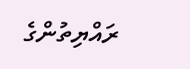ރައްޔިތުންގެ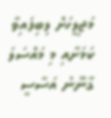މަޖިލީހަށް ލިބިފައިވާ ކަމަށާއި މި މައްސަލަ ގާނޫނު އަސާސީ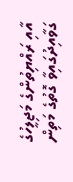އާއި ރައްޔިތުންގެ މަޖިލީހުގެ ގަވާއިދުގައިވާ ގޮތުގެ މަތިން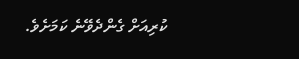ކުރިއަށް ގެންދެވޭނެ ކަމަށެވެ.